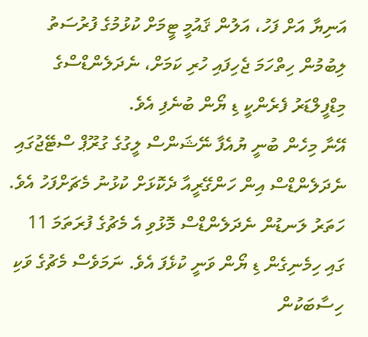އަނިޔާ އަށް ފަހު، އަލުން ޤައުމީ ޓީމަށް ކުޅުމުގެ ފުރުސަތު ލިބުމުން ހިތްހަމަ ޖެހިފައި ހުރި ކަމަށް، ނެދަލެންޑްސްގެ މިޑްފީލްޑަރު ފެރެންކީ ޑި ޔޯން ބުނެފި އެވެ.
އޭނާ މިހެން ބުނީ ޔުއެފާ ނޭޝަންސް ލީގުގެ ގުރޫޕް ސްޓޭޖުގައި ނެދަލެންޑްސް އިން ހަންގޭރީއާ ދެކޮޅަށް ކުޅުނު މެޗަށްފަހު އެވެ. ހަތަރު ލަނޑުން ނެދަލެންޑްސް މޮޅުވި އެ މެޗުގެ ފުރަތަމަ 11 ގައި ހިމެނިގެން ޑި ޔޯން ވަނީ ކުޅެފަ އެވެ. ނަމަވެސް މެޗުގެ ވަކި ހިސާބަކުން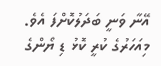އޭނާ ވަނީ ބަދަލުކޮށްފަ އެވެ. މިއަހަރުގެ ކުރީ ކޮޅު ޑި ޔޯންގެ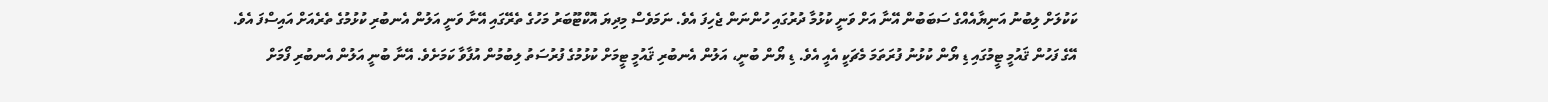ކަކުލަށް ލިބުނު އަނިޔާއެއްގެ ސަބަބުން އޭނާ އަށް ވަނީ ކުޅުމާ ދުރުގައި ހުންނަން ޖެހިފަ އެވެ. ނަމަވެސް މިދިޔަ އޮކްޓޫބަރު މަހުގެ ތެރޭގައި އޭނާ ވަނީ އަލުން އެނބުރި ކުޅުމުގެ ތެރެއަށް އައިސްފަ އެވެ.
އޭގެ ފަހުން ޤައުމީ ޓީމުގައި ޑި ޔޯން ކުޅުނު ފުރަތަމަ މެޗަކީ އެއީ އެވެ. ޑި ޔޯން ބުނީ، އަލުން އެނބުރި ޤައުމީ ޓީމަށް ކުޅުމުގެ ފުރުސަތު ލިބުމުން އުފާވާ ކަމަށެވެ. އޭނާ ބުނީ އަލުން އެނބުރި ފޯމަށް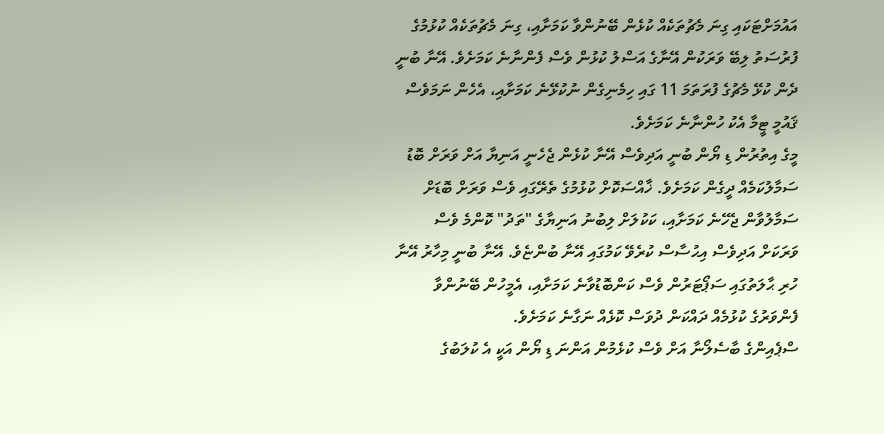އައުމަށްޓަކައި ގިނަ މެޗުތަކެއް ކުޅެން ބޭނުންވާ ކަމަށާއި، ގިނަ މެޗުތަކެއް ކުޅުމުގެ ފުރުސަތު ލިބޭ ވަރަކުން އޭނާގެ އަސްލު ކުޅުން ވެސް ފެންނާނެ ކަމަށެވެ. އޭނާ ބުނީ ދެން ކުޅޭ މެޗުގެ ފުރަތަމަ 11 ގައި ހިމެނިގެން ނުކުޅޭނެ ކަމަށާއި، އެހެން ނަމަވެސް ޤައުމީ ޓީމާ އެކު ހުންނާނެ ކަމަށެވެ.
މީގެ އިތުރުން ޑި ޔޯން ބުނީ އަދިވެސް އޭނާ ކުޅެން ޖެހެނީ އަނިޔާ އަށް ވަރަށް ބޮޑު ސަމާލުކަމެއް ދީގެން ކަމަށެވެ. ޚާއްސަކޮށް ކުޅުމުގެ ތެރޭގައި ވެސް ވަރަށް ބޮޑަށް ސަމާލުވާން ޖެހޭނެ ކަމަށާއި، ކަކުލަށް ލިބުނު އަނިޔާގެ "ތަދު" ކޮންމެ ވެސް ވަރަކަށް އަދިވެސް އިޙުސާސް ކުރެވޭ ކަމުގައި އޭނާ ބުންޏެވެ. އޭނާ ބުނީ މިހާރު އޭނާ ހުރި ޙާލަތުގައި ސަޕޯޓަރުން ވެސް ކަންބޮޑުވާނެ ކަމަށާއި، އެމީހުން ބޭނުންވާ ފެންވަރުގެ ކުޅުމެއް ދައްކަން ދުވަސް ކޮޅެއް ނަގާނެ ކަމަށެވެ.
ސްޕެއިންގެ ބާސެލޯނާ އަށް ވެސް ކުޅެމުން އަންނަ ޑި ޔޯން އަކީ އެ ކުލަބުގެ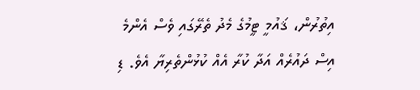އިތުރުން، ޤައުމީ ޓީމުގެ މެދު ތެރޭގައި ވެސް އެންމެ އިސް ދައުރެއް އަދާ ކުރާ އެއް ކުޅުންތެރިޔާ އެވެ. ޑި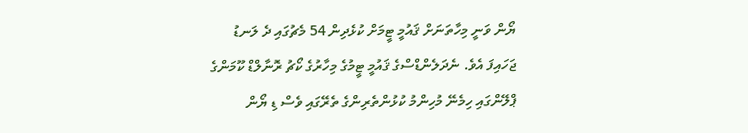ޔޯން ވަނީ މިހާތަނަށް ޤައުމީ ޓީމަށް ކުޅެދިން 54 މެޗުގައި ދެ ލަނޑު ޖަހައިފަ އެވެ. ނެދަލެންޑްސްގެ ޤައުމީ ޓީމުގެ މިހާރުގެ ކޯޗު ރޮނާލްޑް ކޫމަންގެ ޕްލޭންގައި ހިމެނޭ މުހިންމު ކުޅުންތެރިންގެ ތެރޭގައި ވެސް ޑި ޔޯން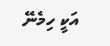އަކީ ހިމެނޭ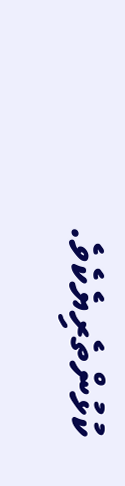ކުޅުންތެރިޔެކެވެ.